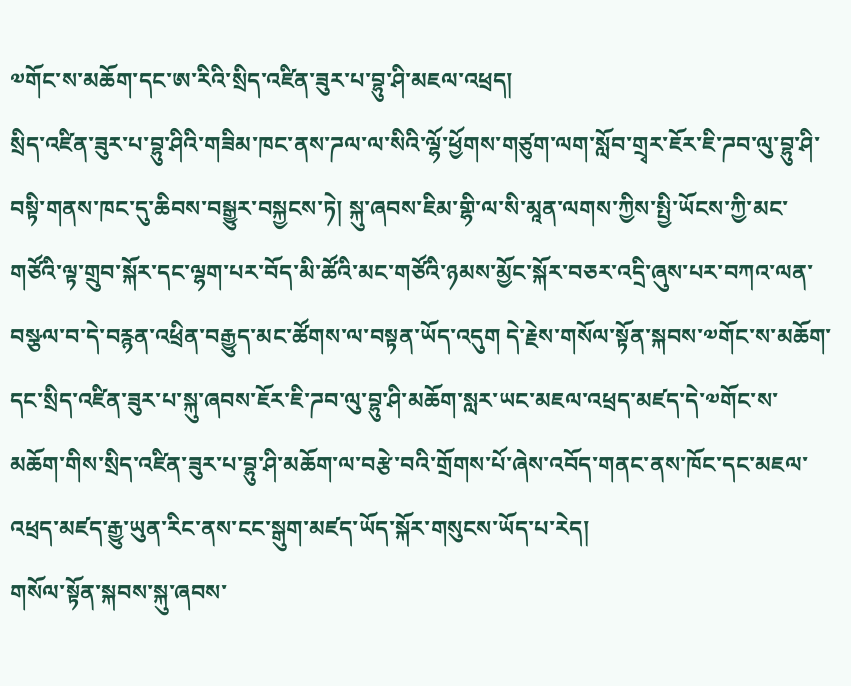༧གོང་ས་མཆོག་དང་ཨ་རིའི་སྲིད་འཛིན་ཟུར་པ་བྷུ་ཤི་མཇལ་འཕྲད།
སྲིད་འཛིན་ཟུར་པ་བྷུ་ཤིའི་གཟིམ་ཁང་ནས་ཌལ་ལ་སིའི་ལྷོ་ཕྱོགས་གཙུག་ལག་སློབ་གྲྭར་ཇོར་ཇི་ཌབ་ལུ་བྷུ་ཤི་བསྟི་གནས་ཁང་དུ་ཆིབས་བསྒྱུར་བསྐྱངས་ཏེ། སྐུ་ཞབས་ཇིམ་གྷི་ལ་སི་མཱན་ལགས་ཀྱིས་སྤྱི་ཡོངས་ཀྱི་མང་གཙོའི་ལྟ་གྲུབ་སྐོར་དང་ལྷག་པར་བོད་མི་ཚོའི་མང་གཙོའི་ཉམས་མྱོང་སྐོར་བཅར་འདྲི་ཞུས་པར་བཀའ་ལན་བསྩལ་བ་དེ་བརྙན་འཕྲིན་བརྒྱུད་མང་ཚོགས་ལ་བསྟན་ཡོད་འདུག དེ་རྗེས་གསོལ་སྟོན་སྐབས་༧གོང་ས་མཆོག་དང་སྲིད་འཛིན་ཟུར་པ་སྐུ་ཞབས་ཇོར་ཇི་ཌབ་ལུ་བྷུ་ཤི་མཆོག་སླར་ཡང་མཇལ་འཕྲད་མཛད་དེ་༧གོང་ས་མཆོག་གིས་སྲིད་འཛིན་ཟུར་པ་བྷུ་ཤི་མཆོག་ལ་བརྩེ་བའི་གྲོགས་པོ་ཞེས་འབོད་གནང་ནས་ཁོང་དང་མཇལ་འཕྲད་མཛད་རྒྱུ་ཡུན་རིང་ནས་ངང་སྒུག་མཛད་ཡོད་སྐོར་གསུངས་ཡོད་པ་རེད།
གསོལ་སྟོན་སྐབས་སྐུ་ཞབས་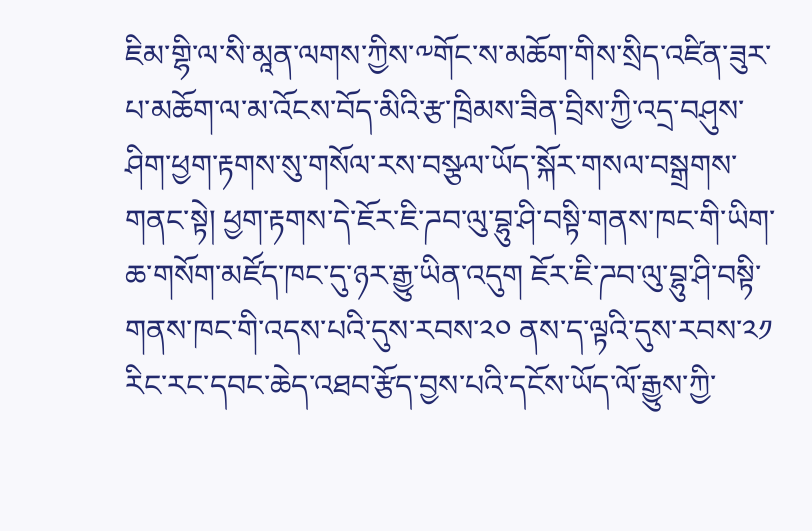ཇིམ་གྷི་ལ་སི་མཱན་ལགས་ཀྱིས་༸གོང་ས་མཆོག་གིས་སྲིད་འཛིན་ཟུར་པ་མཆོག་ལ་མ་འོངས་བོད་མིའི་རྩ་ཁྲིམས་ཟིན་བྲིས་ཀྱི་འདྲ་བཤུས་ཤིག་ཕྱག་རྟགས་སུ་གསོལ་རས་བསྩལ་ཡོད་སྐོར་གསལ་བསྒྲགས་གནང་སྟེ། ཕྱག་རྟགས་དེ་ཇོར་ཇི་ཌབ་ལུ་བྷུ་ཤི་བསྟི་གནས་ཁང་གི་ཡིག་ཆ་གསོག་མཛོད་ཁང་དུ་ཉར་རྒྱུ་ཡིན་འདུག ཇོར་ཇི་ཌབ་ལུ་བྷུ་ཤི་བསྟི་གནས་ཁང་གི་འདས་པའི་དུས་རབས་༢༠ ནས་ད་ལྟའི་དུས་རབས་༢༡ རིང་རང་དབང་ཆེད་འཐབ་རྩོད་བྱས་པའི་དངོས་ཡོད་ལོ་རྒྱུས་ཀྱི་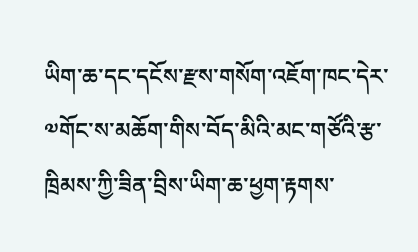ཡིག་ཆ་དང་དངོས་རྫས་གསོག་འཇོག་ཁང་དེར་༧གོང་ས་མཆོག་གིས་བོད་མིའི་མང་གཙོའི་རྩ་ཁྲིམས་ཀྱི་ཟིན་བྲིས་ཡིག་ཆ་ཕྱག་རྟགས་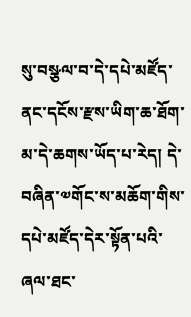སུ་བསྩལ་བ་དེ་དཔེ་མཛོད་ནང་དངོས་རྫས་ཡིག་ཆ་ཐོག་མ་དེ་ཆགས་ཡོད་པ་རེད། དེ་བཞིན་༧གོང་ས་མཆོག་གིས་དཔེ་མཛོད་དེར་སྟོན་པའི་ཞལ་ཐང་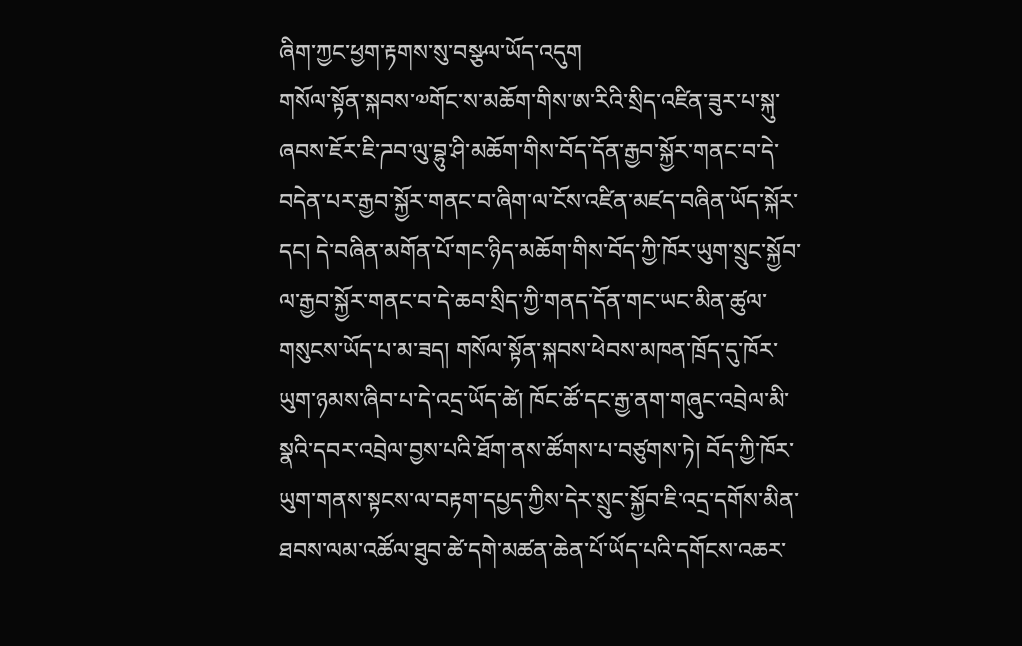ཞིག་ཀྱང་ཕྱག་རྟགས་སུ་བསྩལ་ཡོད་འདུག
གསོལ་སྟོན་སྐབས་༧གོང་ས་མཆོག་གིས་ཨ་རིའི་སྲིད་འཛིན་ཟུར་པ་སྐུ་ཞབས་ཇོར་ཇི་ཌབ་ལུ་བྷུ་ཤི་མཆོག་གིས་བོད་དོན་རྒྱབ་སྐྱོར་གནང་བ་དེ་བདེན་པར་རྒྱབ་སྐྱོར་གནང་བ་ཞིག་ལ་ངོས་འཛིན་མཛད་བཞིན་ཡོད་སྐོར་དང། དེ་བཞིན་མགོན་པོ་གང་ཉིད་མཆོག་གིས་བོད་ཀྱི་ཁོར་ཡུག་སྲུང་སྐྱོབ་ལ་རྒྱབ་སྐྱོར་གནང་བ་དེ་ཆབ་སྲིད་ཀྱི་གནད་དོན་གང་ཡང་མིན་ཚུལ་གསུངས་ཡོད་པ་མ་ཟད། གསོལ་སྟོན་སྐབས་ཕེབས་མཁན་ཁྲོད་དུ་ཁོར་ཡུག་ཉམས་ཞིབ་པ་དེ་འདྲ་ཡོད་ཚེ། ཁོང་ཚོ་དང་རྒྱ་ནག་གཞུང་འབྲེལ་མི་སྣའི་དབར་འབྲེལ་བྱས་པའི་ཐོག་ནས་ཚོགས་པ་བཙུགས་ཏེ། བོད་ཀྱི་ཁོར་ཡུག་གནས་སྟངས་ལ་བརྟག་དཔྱད་ཀྱིས་དེར་སྲུང་སྐྱོབ་ཇི་འདྲ་དགོས་མིན་ཐབས་ལམ་འཚོལ་ཐུབ་ཚེ་དགེ་མཚན་ཆེན་པོ་ཡོད་པའི་དགོངས་འཆར་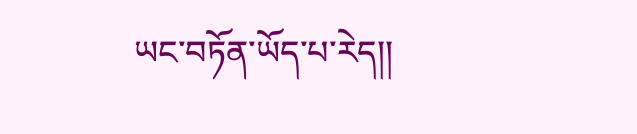ཡང་བཏོན་ཡོད་པ་རེད།།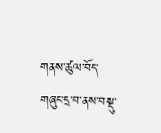གནས་ཚུལ་བོད་གཞུང་དྲ་བ་ནས་བསྡུ་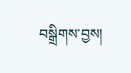བསྒྲིགས་བྱས།